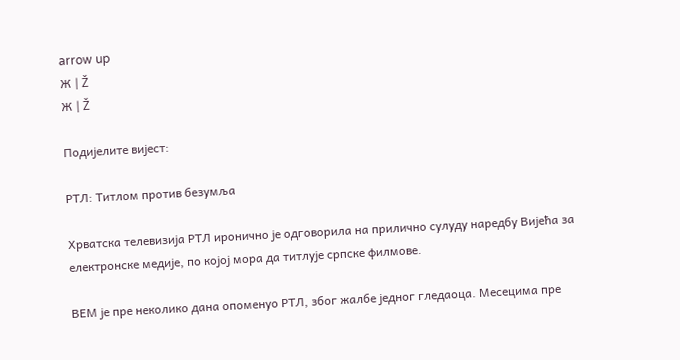arrow up
Ж | Ž
Ж | Ž

Подијелите вијест:

РТЛ: Титлом против безумља

Хрватска телевизиjа РТЛ иронично jе одговорила на прилично сулуду наредбу Виjећа за електронске медиjе, по коjоj мора да титлуjе српске филмове.

ВЕМ jе пре неколико дана опоменуо РТЛ, због жалбе jедног гледаоца. Месецима пре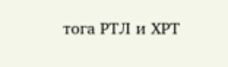тога РТЛ и ХРТ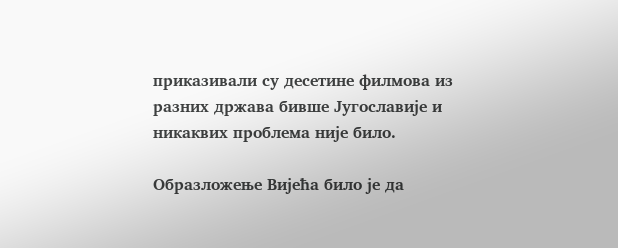приказивали су десетине филмова из разних држава бивше Југославиjе и никаквих проблема ниjе било.

Образложење Виjећа било jе да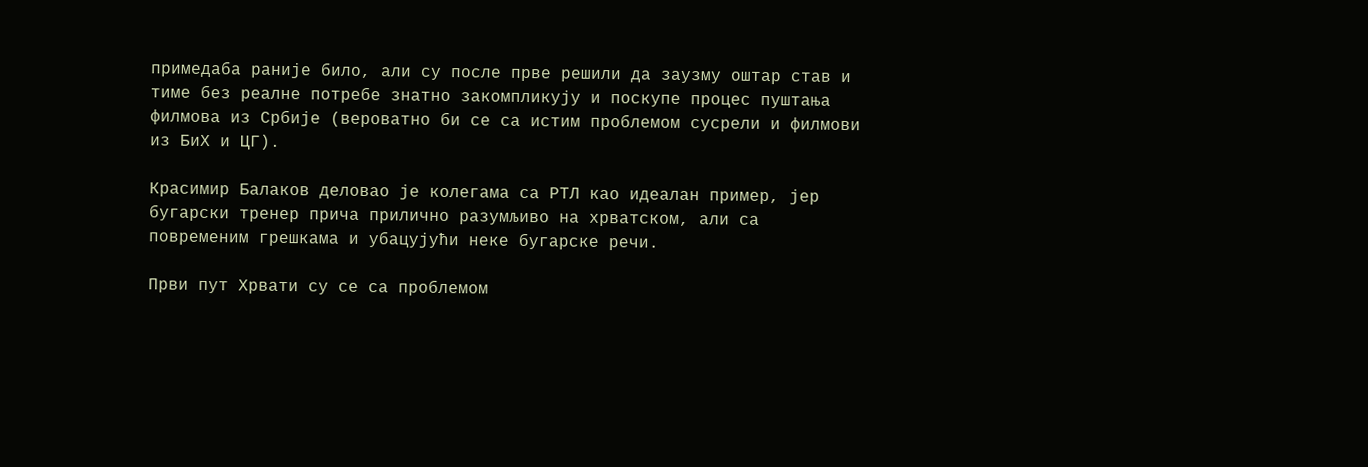примедаба раниjе било, али су после прве решили да заузму оштар став и тиме без реалне потребе знатно закомпликуjу и поскупе процес пуштања филмова из Србиjе (вероватно би се са истим проблемом сусрели и филмови из БиХ и ЦГ).

Красимир Балаков деловао jе колегама са РТЛ као идеалан пример, jер бугарски тренер прича прилично разумљиво на хрватском, али са повременим грешкама и убацуjући неке бугарске речи.

Први пут Хрвати су се са проблемом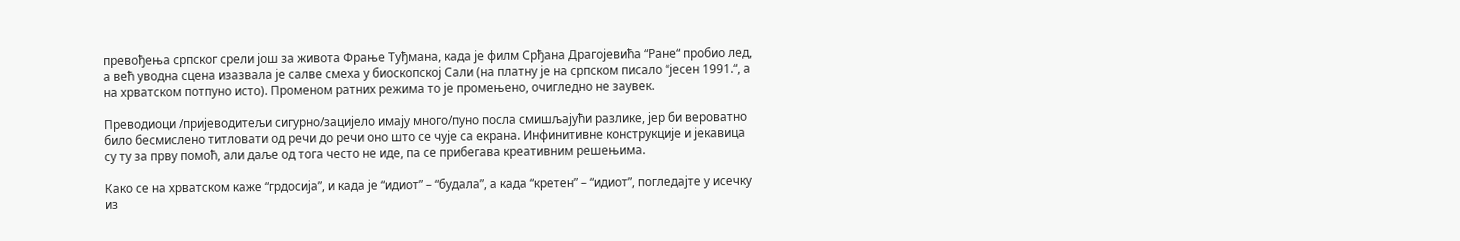превођења српског срели jош за живота Фрање Туђмана, када jе филм Срђана Драгоjевића “Ране“ пробио лед, а већ уводна сцена изазвала jе салве смеха у биоскопскоj Сали (на платну jе на српском писало “jесен 1991.“, а на хрватском потпуно исто). Променом ратних режима то jе промењено, очигледно не заувек.

Преводиоци /приjеводитељи сигурно/зациjело имаjу много/пуно посла смишљаjући разлике, jер би вероватно било бесмислено титловати од речи до речи оно што се чуjе са екрана. Инфинитивне конструкциjе и jекавица су ту за прву помоћ, али даље од тога често не иде, па се прибегава креативним решењима.

Како се на хрватском каже “грдосиjа”, и када jе “идиот” – “будала”, а када “кретен” – “идиот”, погледаjте у исечку из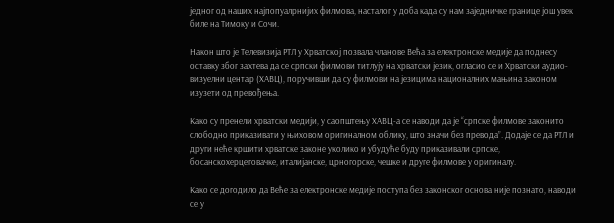jедног од наших наjпопуалрниjих филмова, насталог у доба када су нам заjедничке границе jош увек биле на Тимоку и Сочи.

Након што jе Телевизиjа РТЛ у Хрватскоj позвала чланове Већа за електронске медиjе да поднесу оставку због захтева да се српски филмови титлуjу на хрватски jезик, огласио се и Хрватски аудио-визуелни центар (ХАВЦ), поручивши да су филмови на jезицима националних мањина законом изузети од превођења.

Како су пренели хрватски медиjи, у саопштењу ХАВЦ-а се наводи да jе “српске филмове законито слободно приказивати у њиховом оригиналном облику, што значи без превода”. Додаjе се да РТЛ и други неће кршити хрватске законе уколико и убудуће буду приказивали српске, босанскохерцеговачке, италиjанске, црногорске, чешке и друге филмове у оригиналу.

Како се догодило да Веће за електронске медиjе поступа без законског основа ниjе познато, наводи се у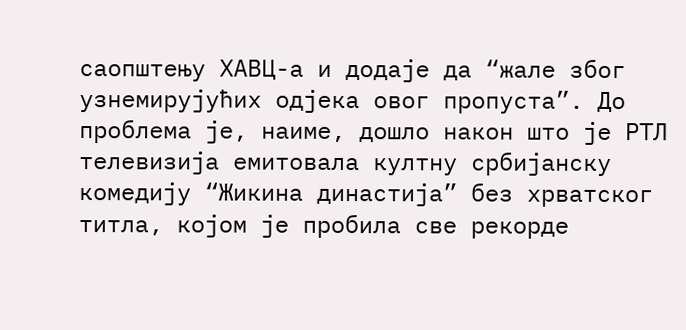саопштењу ХАВЦ-а и додаjе да “жале због узнемируjућих одjека овог пропуста”. До проблема jе, наиме, дошло након што jе РТЛ телевизиjа емитовала култну србиjанску комедиjу “Жикина династиjа” без хрватског титла, коjом jе пробила све рекорде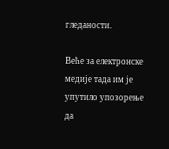гледаности.

Веће за електронске медиjе тада им jе упутило упозорење да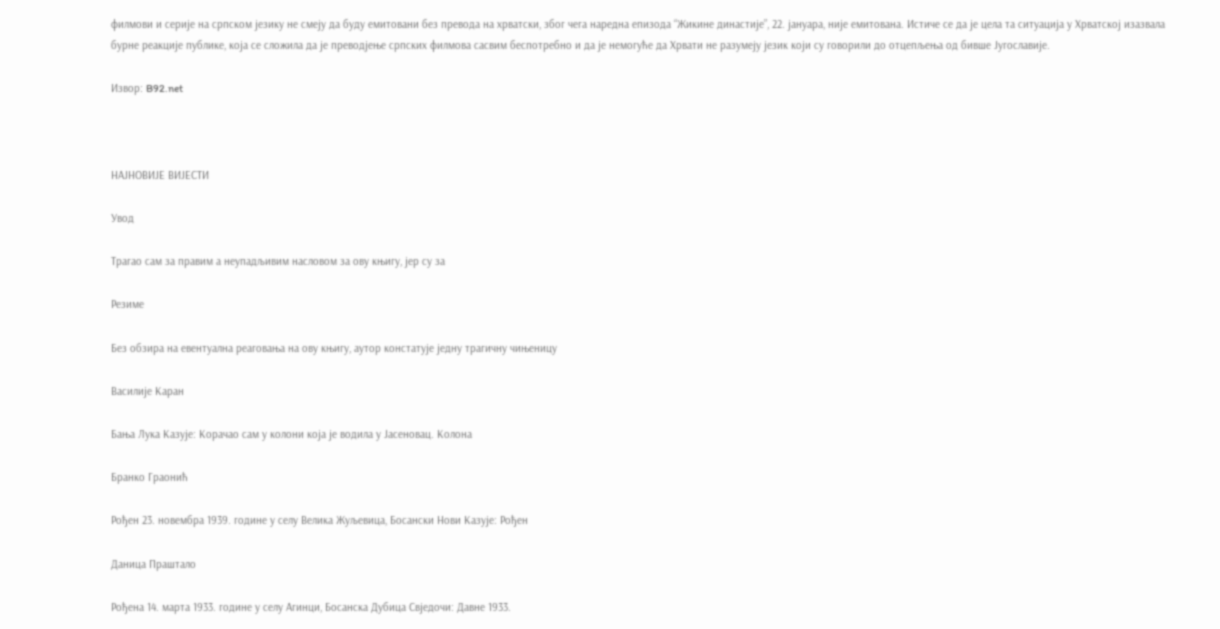филмови и сериjе на српском jезику не смеjу да буду емитовани без превода на хрватски, због чега наредна епизода “Жикине династиjе”, 22. jануара, ниjе емитована. Истиче се да jе цела та ситуациjа у Хрватскоj изазвала бурне реакциjе публике, коjа се сложила да jе преводjење српских филмова сасвим беспотребно и да jе немогуће да Хрвати не разумеjу jезик коjи су говорили до отцепљења од бивше Југославиjе.

Извор: B92.net



НАЈНОВИЈЕ ВИЈЕСТИ

Увод

Трагао сам за правим а неупадљивим насловом за ову књигу, јер су за

Резиме

Без обзира на евентуална реаговања на ову књигу, аутор констатује једну трагичну чињеницу

Василије Каран

Бања Лука Казује: Корачао сам у колони која је водила у Јасеновац. Колона

Бранко Граонић

Рођен 23. новембра 1939. године у селу Велика Жуљевица, Босански Нови Казује: Рођен

Даница Праштало

Рођена 14. марта 1933. године у селу Агинци, Босанска Дубица Свједочи: Давне 1933.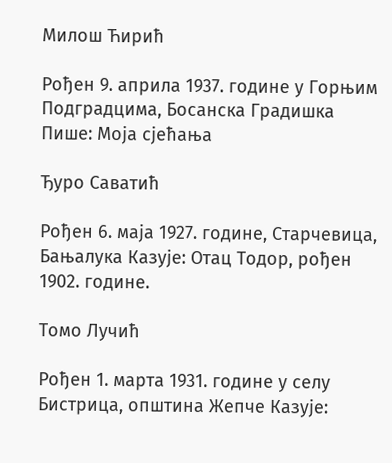Милош Ћирић

Рођен 9. априла 1937. године у Горњим Подградцима, Босанска Градишка Пише: Моја сјећања

Ђуро Саватић

Рођен 6. маја 1927. године, Старчевица, Бањалука Казује: Отац Тодор, рођен 1902. године.

Томо Лучић

Рођен 1. марта 1931. године у селу Бистрица, општина Жепче Казује: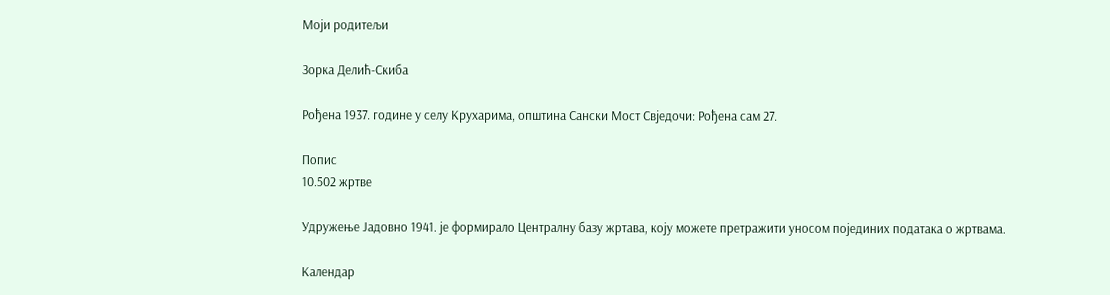Моји родитељи

Зорка Делић-Скиба

Рођена 1937. године у селу Крухарима, општина Сански Мост Свједочи: Рођена сам 27.

Попис
10.502 жртве

Удружење Јадовно 1941. је формирало Централну базу жртава, коју можете претражити уносом појединих података о жртвама.

Календар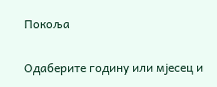Покоља

Одаберите годину или мјесец и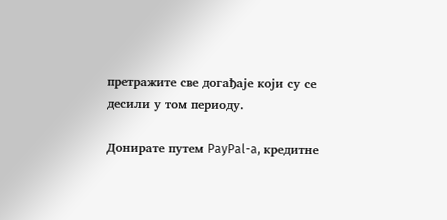претражите све догађаје који су се десили у том периоду.

Донирате путем PayPal-a, кредитне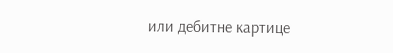или дебитне картице